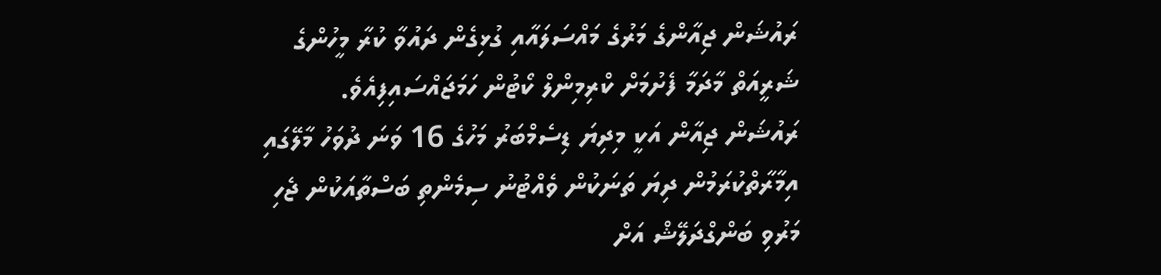ރައުޝަން ޖިއާންގެ މަރުގެ މައްސަލައާއި ގުޅިގެން ދައުވާ ކުރާ މީހުންގެ ޝަރީއަތް މާދަމާ ފެށުމަށް ކްރިމިންލް ކޯޓުން ހަމަޖައްސައިފިއެވެ.
ރައުޝަން ޖިއާން އަކީ މިދިޔަ ޑިސެމްބަރު މަހުގެ 16 ވަނަ ދުވަހު މާލޭގައި އިމާރާތްކުރަމުން ދިޔަ ތަނަކުން ވެއްޓުނު ސިމެންތި ބަސްތާއަކުން ޖެހި މަރުވި ބަންގްދަލޭޝް އަށް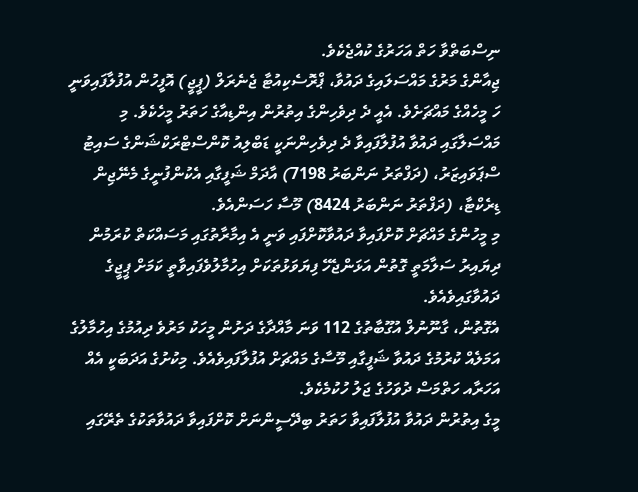ނިސްބަތްވާ ހަތް އަހަރުގެ ކުއްޖެކެވެ.
ޖިއާންގެ މަރުގެ މައްސަލައިގެ ދައުވާ، ޕްރޮސެކިއުޓާ ޖެނެރަލް (ޕީޖީ) އޮފީހުން އުފުލާފައިވަނީ ހަ މީހެއްގެ މައްޗަށެވެ. އެއީ ދެ ދިވެހިންގެ އިތުރުން އިންޑިއާގެ ހަތަރު މީހެކެވެ. މި މައްސަލާގައި ދައުވާ އުފުލާފައިވާ ދެ ދިވެހިންނަކީ ޑަބްލިއު ކޮންސްޓްރަކްޝަންގެ ސައިޓު ސްޕަވައިޒަރު، (ދަފްތަރު ނަންބަރު 7198) އާދަމް ޝަފީގާއި އެކުންފުނީގެ މެނޭޖިން ޑިރެކްޓާ، (ދަފްތަރު ނަންބަރު 8424) މޫސާ ހަސަންއެވެ.
މި މީހުންގެ މައްޗަށް ކޮށްފައިވާ ދައުވާކޮށްފައި ވަނީ އެ އިމާރާތުގައި މަސައްކަތް ކުރަމުން ދިޔައިރު ސަލާމަތީ ގޮތުން އަޅަންޖެހޭ ފިޔަވަޅުތަކަށް އިހުމާލުވެފައިވާތީ ކަމަށް ޕީޖީގެ ދައުވާގައިވެއެވެ.
އެގޮތުން، ގާނޫނުލް އުގޫބާތުގެ 112 ވަނަ މާއްދާގެ ދަށުން މީހަކު މަރުވެ ދިއުމުގެ އިހުމާލުގެ އަމަލެއް ކުރުމުގެ ދައުވާ ޝަފީގާއި މޫސާގެ މައްޗަށް އުފުލާފައިވެއެވެ. މިކުށުގެ އަދަބަކީ އެއް އަހަރާއ ހަތްމަސް ދުވަހުގެ ޖަލު ހުކުމެކެވެ.
މީގެ އިތުރުން ދައުވާ އުފުލާފައިވާ ހަތަރު ބިދޭސީންނަށް ކޮށްފައިވާ ދައުވާތަކުގެ ތެރޭގައި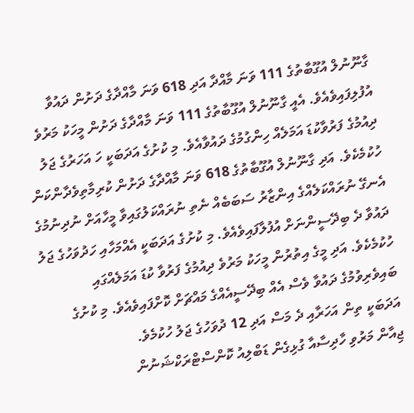ގާނޫނުލް އުގޫބާތުގެ 111 ވަނަ މާއްދާ އަދި 618 ވަނަ މާއްދާގެ ދަށުން ދައުވާ އުފުލިފައިވެއެވެ. އެއީ ގާނޫނުލް އުގޫބާތުގެ 111 ވަނަ މާއްދާގެ ދަށުން މީހަކު މަރުވެ ދިއުމުގެ ފަރުވާކުޑަ އަމަލެއް ހިންގުމުގެ ދައުވާއެވެ. މި ކުށުގެ އަދަބަކީ ހަ އަހަރުގެ ޖަލު ހުކުމެކެވެ. އަދި ގާނޫނުލް އުގޫބާތުގެ 618 ވަނަ މާއްދާގެ ދަށުން ކުރިމާތިވެދާންކަން އެނގޭ ނުރައްކަލެއްގެ އިންޒާރު ސަބަބެއް ނެތި ނުރައްކަލުގައިވާ މީހާއަށް ނުދިނުމުގެ ދައުވާ ދެ ބިދޭސީންނަށް އުފުލާފައިވެއެވެ. މި ކުށުގެ އަދަބަކީ އެއްމަހާއި ހަދުވަހުގެ ޖަލު ހުކުމެކެވެ. އަދި މީގެ އިތުރުން މީހަކު މަރުވެ ދިއުމުގެ ފަރުވާ ކުޑަ އަމަލެއްގައި ބައިވެރިވުމުގެ ދައުވާ ވެސް އެއް ބިދޭސީއެއްގެ މައްޗަށް ކޮށްފައިވެއެވެ. މި ކުށުގެ އަދަބަކީ ތިން އަހަރާއި ދެ މަސް އަދި 12 ދުވަހުގެ ޖަލު ހުކުމެވެ.
ޖިއާން މަރުވި ހާދިސާއާ ގުޅިގެން ޑަބްލިއު ކޮންސްޓްރަކްޝަނުން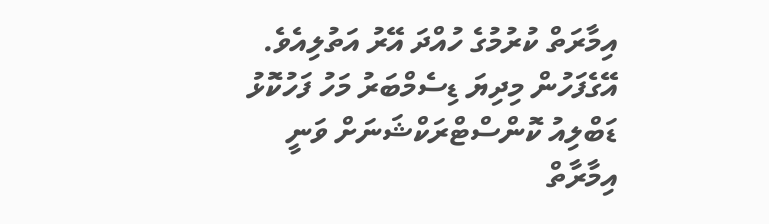އިމާރަތް ކުރުމުގެ ހުއްދަ އޭރު އަތުލިއެވެ. އޭގެފަހުން މިދިޔަ ޑިސެމްބަރު މަހު ފަހުކޮޅު ޑަބްލިއު ކޮންސްޓްރަކްޝަނަށް ވަނީ އިމާރާތް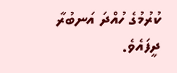ކުރުމުގެ ހުއްދަ އަނބުރާ ދީފައެވެ.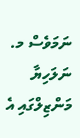ނަމަވެސް މ. ނަލަހިޔާ މަންޒިލްގައި އެ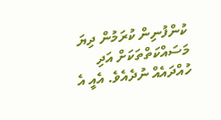ކުންފުނިން ކުރަމުން ދިޔަ މަސައްކަތްތަކަށް އަދި ހުއްދައެއް ނުދެއެވެ. އެއީ އެ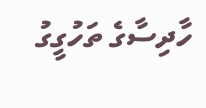ހާދިސާގެ ތަހުގީގު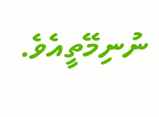ނުނިމޭތީއެވެ.